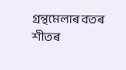গ্রন্থমেলাৰ বতৰ
শীতৰ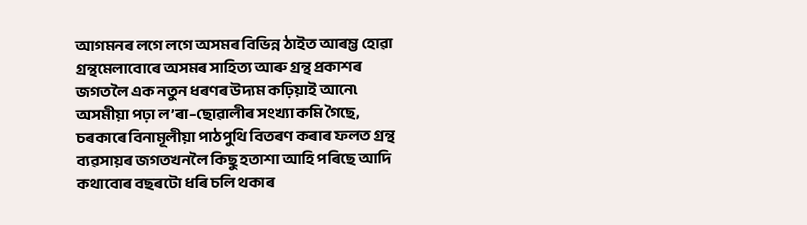আগমনৰ লগে লগে অসমৰ বিভিন্ন ঠাইত আৰম্ভ হোৱা গ্রন্থমেলাবোৰে অসমৰ সাহিত্য আৰু গ্রন্থ প্রকাশৰ জগতলৈ এক নতুন ধৰণৰ উদ্যম কঢ়িয়াই আনে৷ অসমীয়া পঢ়া ল’ৰা–ছোৱালীৰ সংখ্যা কমি গৈছে, চৰকাৰে বিনামূলীয়া পাঠপুথি বিতৰণ কৰাৰ ফলত গ্রন্থ ব্যৱসায়ৰ জগতখনলৈ কিছু হতাশা আহি পৰিছে আদি কথাবোৰ বছৰটো ধৰি চলি থকাৰ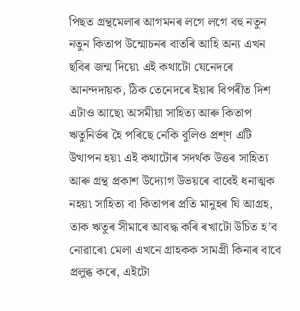পিছত গ্রন্থমেলাৰ আগমনৰ লগে লগে বহু নতুন নতুন কিতাপ উন্মোচনৰ বাতৰি আহি অন্য এখন ছবিৰ জন্ম দিয়ে৷ এই কথাটো যেনেদৰে আনন্দদায়ক, ঠিক তেনেদৰে ইয়াৰ বিপৰীত দিশ এটাও আছে৷ অসমীয়া সাহিত্য আৰু কিতাপ ঋতুনির্ভৰ হৈ পৰিছে নেকি বুলিও প্রশ্ণ এটি উত্থাপন হয়৷ এই কথাটোৰ সদর্থক উত্তৰ সাহিত্য আৰু গ্রন্থ প্রকাশ উদ্যোগ উভয়ৰে বাবেই ধনাত্মক নহয়৷ সাহিত্য বা কিতাপৰ প্রতি মানুহৰ যি আগ্রহ, তাক ঋতুৰ সীমাৰে আবদ্ধ কৰি ৰখাটো উচিত হ’ব নোৱাৰে৷ মেলা এখনে গ্রাহকক সামগ্রী কিনাৰ বাবে প্রলুব্ধ কৰে, এইটো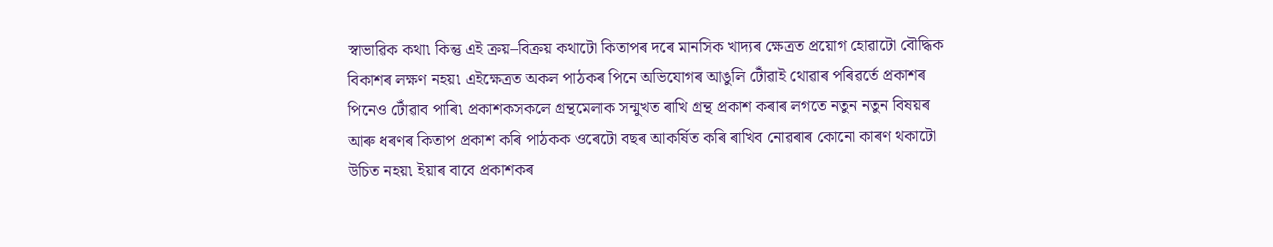স্বাভাৱিক কথা৷ কিন্তু এই ক্রয়–বিক্রয় কথাটো কিতাপৰ দৰে মানসিক খাদ্যৰ ক্ষেত্রত প্রয়োগ হোৱাটো বৌদ্ধিক বিকাশৰ লক্ষণ নহয়৷ এইক্ষেত্রত অকল পাঠকৰ পিনে অভিযোগৰ আঙুলি টোঁৱাই থোৱাৰ পৰিৱর্তে প্রকাশৰ পিনেও টোঁৱাব পাৰি৷ প্রকাশকসকলে গ্রন্থমেলাক সন্মুখত ৰাখি গ্রন্থ প্রকাশ কৰাৰ লগতে নতুন নতুন বিষয়ৰ আৰু ধৰণৰ কিতাপ প্রকাশ কৰি পাঠকক ওৰেটো বছৰ আকর্ষিত কৰি ৰাখিব নোৱৰাৰ কোনো কাৰণ থকাটো উচিত নহয়৷ ইয়াৰ বাবে প্রকাশকৰ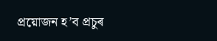প্রয়োজন হ’ব প্রচুৰ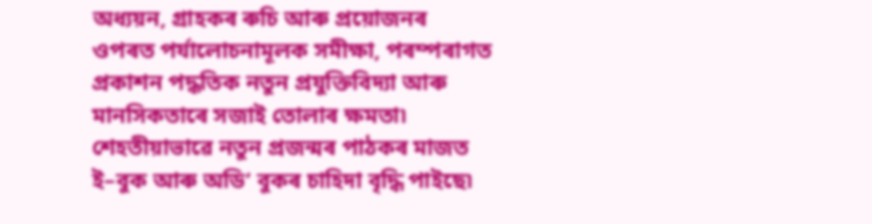অধ্যয়ন, গ্রাহকৰ ৰুচি আৰু প্রয়োজনৰ ওপৰত পর্যালোচনামূলক সমীক্ষা, পৰম্পৰাগত প্রকাশন পদ্ধতিক নতুন প্রযুক্তিবিদ্যা আৰু মানসিকতাৰে সজাই তোলাৰ ক্ষমতা৷ শেহতীয়াভাৱে নতুন প্রজন্মৰ পাঠকৰ মাজত ই–বুক আৰু অডি’ বুকৰ চাহিদা বৃদ্ধি পাইছে৷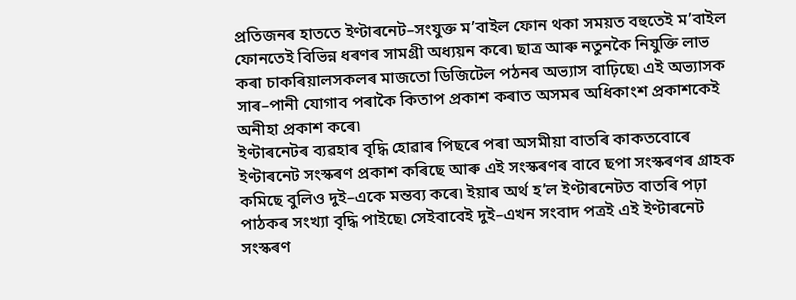প্রতিজনৰ হাততে ইণ্টাৰনেট–সংযুক্ত ম’বাইল ফোন থকা সময়ত বহুতেই ম’বাইল ফোনতেই বিভিন্ন ধৰণৰ সামগ্রী অধ্যয়ন কৰে৷ ছাত্র আৰু নতুনকৈ নিযুক্তি লাভ কৰা চাকৰিয়ালসকলৰ মাজতো ডিজিটেল পঠনৰ অভ্যাস বাঢ়িছে৷ এই অভ্যাসক সাৰ–পানী যোগাব পৰাকৈ কিতাপ প্রকাশ কৰাত অসমৰ অধিকাংশ প্রকাশকেই অনীহা প্রকাশ কৰে৷
ইণ্টাৰনেটৰ ব্যৱহাৰ বৃদ্ধি হোৱাৰ পিছৰে পৰা অসমীয়া বাতৰি কাকতবোৰে ইণ্টাৰনেট সংস্কৰণ প্রকাশ কৰিছে আৰু এই সংস্কৰণৰ বাবে ছপা সংস্কৰণৰ গ্রাহক কমিছে বুলিও দুই–একে মন্তব্য কৰে৷ ইয়াৰ অর্থ হ’ল ইণ্টাৰনেটত বাতৰি পঢ়া পাঠকৰ সংখ্যা বৃদ্ধি পাইছে৷ সেইবাবেই দুই–এখন সংবাদ পত্রই এই ইণ্টাৰনেট সংস্কৰণ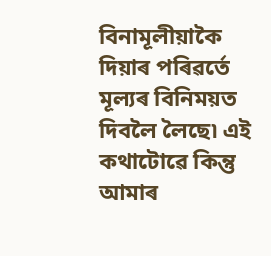বিনামূলীয়াকৈ দিয়াৰ পৰিৱর্তে মূল্যৰ বিনিময়ত দিবলৈ লৈছে৷ এই কথাটোৱে কিন্তু আমাৰ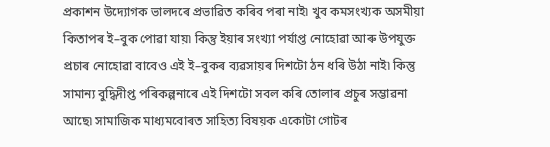প্রকাশন উদ্যোগক ভালদৰে প্রভাৱিত কৰিব পৰা নাই৷ খুব কমসংখ্যক অসমীয়া কিতাপৰ ই–বুক পোৱা যায়৷ কিন্তু ইয়াৰ সংখ্যা পর্যাপ্ত নোহোৱা আৰু উপযুক্ত প্রচাৰ নোহোৱা বাবেও এই ই–বুকৰ ব্যৱসায়ৰ দিশটো ঠন ধৰি উঠা নাই৷ কিন্তু সামান্য বুদ্ধিদীপ্ত পৰিকল্পনাৰে এই দিশটো সবল কৰি তোলাৰ প্রচুৰ সম্ভাৱনা আছে৷ সামাজিক মাধ্যমবোৰত সাহিত্য বিষয়ক একোটা গোটৰ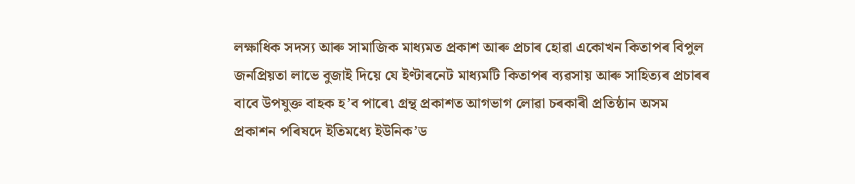লক্ষাধিক সদস্য আৰু সামাজিক মাধ্যমত প্রকাশ আৰু প্রচাৰ হোৱা একোখন কিতাপৰ বিপুল জনপ্রিয়তা লাভে বুজাই দিয়ে যে ইণ্টাৰনেট মাধ্যমটি কিতাপৰ ব্যৱসায় আৰু সাহিত্যৰ প্রচাৰৰ বাবে উপযুক্ত বাহক হ’ব পাৰে৷ গ্রন্থ প্রকাশত আগভাগ লোৱা চৰকাৰী প্রতিষ্ঠান অসম প্রকাশন পৰিষদে ইতিমধ্যে ইউনিক’ড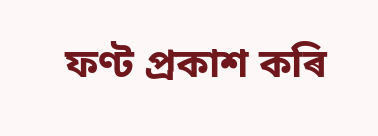ফণ্ট প্রকাশ কৰি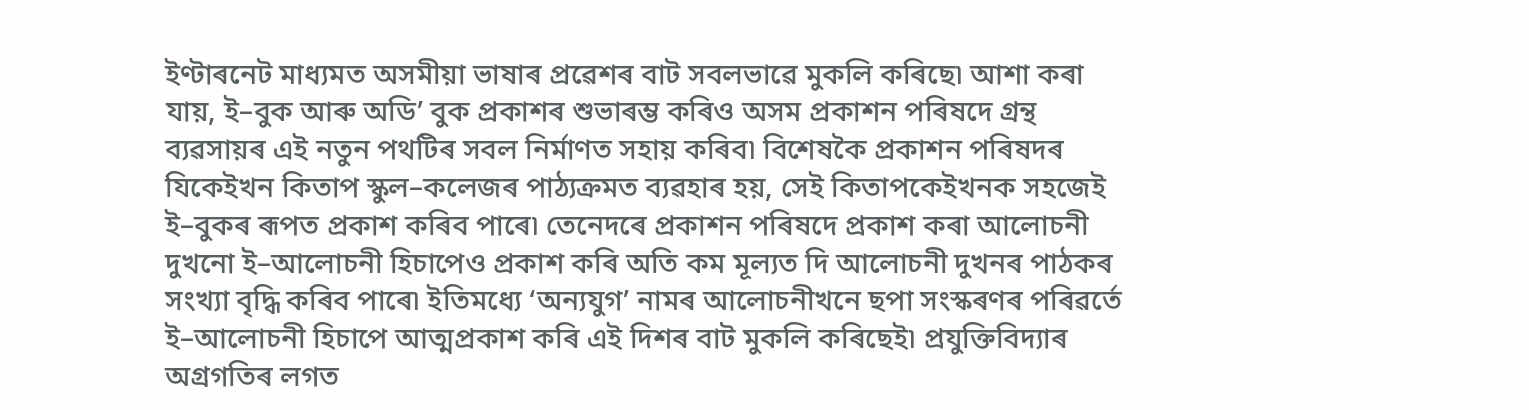ইণ্টাৰনেট মাধ্যমত অসমীয়া ভাষাৰ প্রৱেশৰ বাট সবলভাৱে মুকলি কৰিছে৷ আশা কৰা যায়, ই–বুক আৰু অডি’ বুক প্রকাশৰ শুভাৰম্ভ কৰিও অসম প্রকাশন পৰিষদে গ্রন্থ ব্যৱসায়ৰ এই নতুন পথটিৰ সবল নির্মাণত সহায় কৰিব৷ বিশেষকৈ প্রকাশন পৰিষদৰ যিকেইখন কিতাপ স্কুল–কলেজৰ পাঠ্যক্রমত ব্যৱহাৰ হয়, সেই কিতাপকেইখনক সহজেই ই–বুকৰ ৰূপত প্রকাশ কৰিব পাৰে৷ তেনেদৰে প্রকাশন পৰিষদে প্রকাশ কৰা আলোচনী দুখনো ই–আলোচনী হিচাপেও প্রকাশ কৰি অতি কম মূল্যত দি আলোচনী দুখনৰ পাঠকৰ সংখ্যা বৃদ্ধি কৰিব পাৰে৷ ইতিমধ্যে ‘অন্যযুগ’ নামৰ আলোচনীখনে ছপা সংস্কৰণৰ পৰিৱর্তে ই–আলোচনী হিচাপে আত্মপ্রকাশ কৰি এই দিশৰ বাট মুকলি কৰিছেই৷ প্রযুক্তিবিদ্যাৰ অগ্রগতিৰ লগত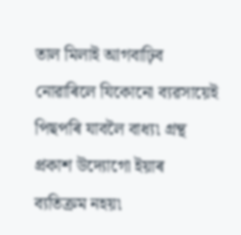তাল মিলাই আগবাঢ়িব নোৱাৰিলে যিকোনো ব্যৱসায়েই পিছপৰি যাবলৈ বাধ্য৷ গ্রন্থ প্রকাশ উদ্যোগো ইয়াৰ ব্যতিক্রম নহয়৷